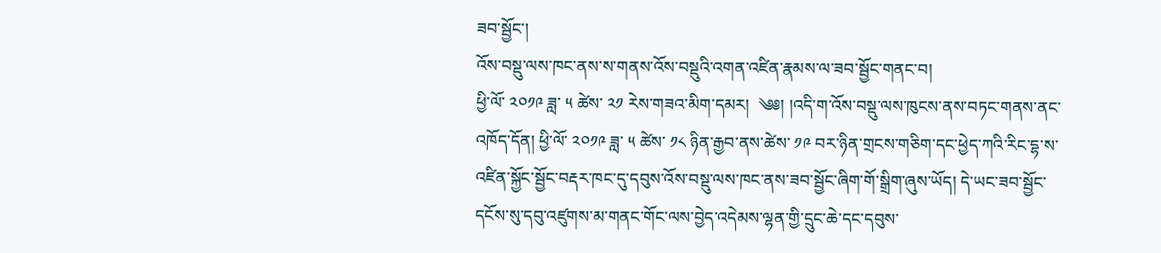ཟབ་སྦྱོང་།
འོས་བསྡུ་ལས་ཁང་ནས་ས་གནས་འོས་བསྡུའི་འགན་འཛིན་རྣམས་ལ་ཟབ་སྦྱོང་གནང་བ།
ཕྱི་ལོ་ ༢༠༡༩ ཟླ་ ༥ ཚེས་ ༢༡ རེས་གཟའ་མིག་དམར།  ༄༅། །འདི་ག་འོས་བསྡུ་ལས་ཁུངས་ནས་བཏང་གནས་ནང་འཁོད་དོན། ཕྱི་ལོ་ ༢༠༡༩ ཟླ་ ༥ ཚེས་ ༡༨ ཉིན་རྒྱབ་ནས་ཚེས་ ༡༩ བར་ཉིན་གྲངས་གཅིག་དང་ཕྱེད་ཀའི་རིང་དྷ་ས་འཛིན་སྐྱོང་སྦྱོང་བརྡར་ཁང་དུ་དབུས་འོས་བསྡུ་ལས་ཁང་ནས་ཟབ་སྦྱོང་ཞིག་གོ་སྒྲིག་ཞུས་ཡོད། དེ་ཡང་ཟབ་སྦྱོང་དངོས་སུ་དབུ་འཛུགས་མ་གནང་གོང་ལས་བྱེད་འདེམས་ལྷན་གྱི་དྲུང་ཆེ་དང་དབུས་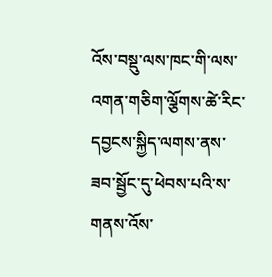འོས་བསྡུ་ལས་ཁང་གི་ལས་འགན་གཅིག་ལྕོགས་ཚེ་རིང་དབྱངས་སྐྱིད་ལགས་ནས་ཟབ་སྦྱོང་དུ་ཕེབས་པའི་ས་གནས་འོས་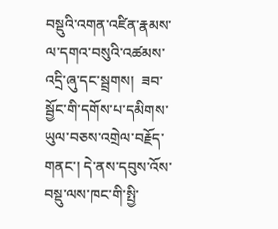བསྡུའི་འགན་འཛིན་རྣམས་ལ་དགའ་བསུའི་འཚམས་འདྲི་ཞུ་དང་སྦྲགས།  ཟབ་སྦྱོང་གི་དགོས་པ་དམིགས་ཡུལ་བཅས་འགྲེལ་བརྗོད་གནང་། དེ་ནས་དབུས་འོས་བསྡུ་ལས་ཁང་གི་སྤྱི་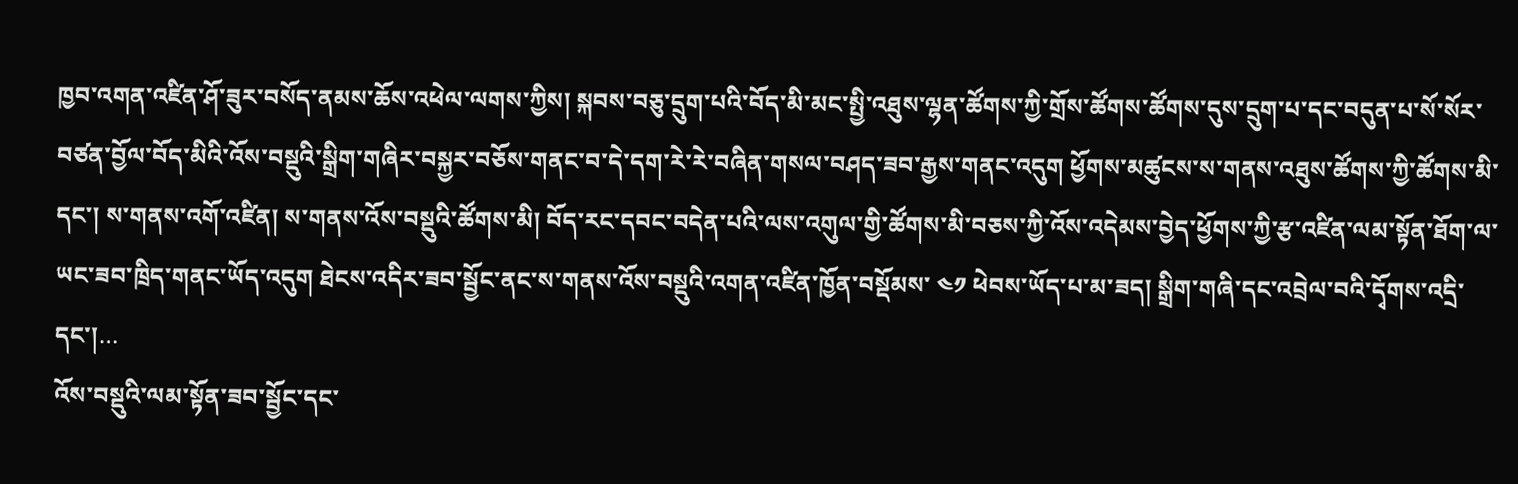ཁྱབ་འགན་འཛིན་ཤོ་ཟུར་བསོད་ནམས་ཆོས་འཕེལ་ལགས་ཀྱིས། སྐབས་བཅུ་དྲུག་པའི་བོད་མི་མང་སྤྱི་འཐུས་ལྷན་ཚོགས་ཀྱི་གྲོས་ཚོགས་ཚོགས་དུས་དྲུག་པ་དང་བདུན་པ་སོ་སོར་བཙན་བྱོལ་བོད་མིའི་འོས་བསྡུའི་སྒྲིག་གཞིར་བསྐྱར་བཅོས་གནང་བ་དེ་དག་རེ་རེ་བཞིན་གསལ་བཤད་ཟབ་རྒྱས་གནང་འདུག ཕྱོགས་མཚུངས་ས་གནས་འཐུས་ཚོགས་ཀྱི་ཚོགས་མི་དང་། ས་གནས་འགོ་འཛིན། ས་གནས་འོས་བསྡུའི་ཚོགས་མི། བོད་རང་དབང་བདེན་པའི་ལས་འགུལ་གྱི་ཚོགས་མི་བཅས་ཀྱི་འོས་འདེམས་བྱེད་ཕྱོགས་ཀྱི་རྩ་འཛིན་ལམ་སྟོན་ཐོག་ལ་ཡང་ཟབ་ཁྲིད་གནང་ཡོད་འདུག ཐེངས་འདིར་ཟབ་སྦྱོང་ནང་ས་གནས་འོས་བསྡུའི་འགན་འཛིན་ཁྱོན་བསྡོམས་ ༤༡ ཕེབས་ཡོད་པ་མ་ཟད། སྒྲིག་གཞི་དང་འབྲེལ་བའི་དྭོགས་འདྲི་དང་།…
འོས་བསྡུའི་ལམ་སྟོན་ཟབ་སྦྱོང་དང་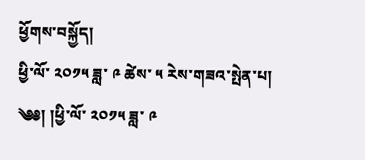ཕྱོགས་བསྐྱོད།
ཕྱི་ལོ་ ༢༠༡༥ ཟླ་ ༩ ཚེས་ ༥ རེས་གཟའ་སྤེན་པ། ༄༅། །ཕྱི་ལོ་ ༢༠༡༥ ཟླ་ ༩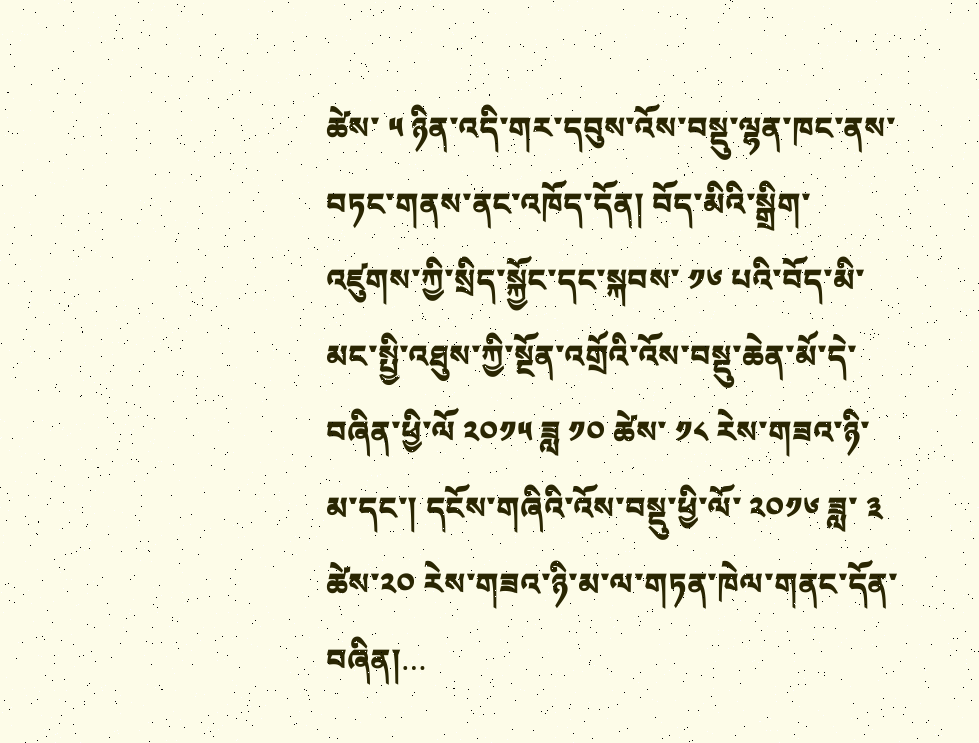ཚེས་ ༥ ཉིན་འདི་གར་དབུས་འོས་བསྡུ་ལྷན་ཁང་ནས་བཏང་གནས་ནང་འཁོད་དོན། བོད་མིའི་སྒྲིག་འཛུགས་ཀྱི་སྲིད་སྐྱོང་དང་སྐབས་ ༡༦ པའི་བོད་མི་མང་སྤྱི་འཐུས་ཀྱི་སྔོན་འགྲོའི་འོས་བསྡུ་ཆེན་མོ་དེ་བཞིན་ཕྱི་ལོ ༢༠༡༥ ཟླ ༡༠ ཚེས་ ༡༨ རེས་གཟའ་ཉི་མ་དང་། དངོས་གཞིའི་འོས་བསྡུ་ཕྱི་ལོ་ ༢༠༡༦ ཟླ་ ༣ ཚེས་༢༠ རེས་གཟའ་ཉི་མ་ལ་གཏན་ཁེལ་གནང་དོན་བཞིན།…